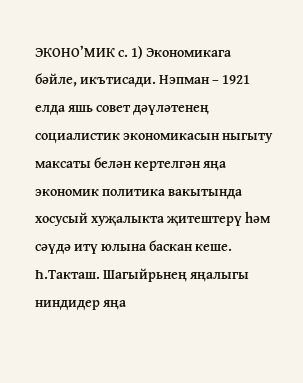ЭКОНО’МИК с. 1) Экономикага бәйле, икътисади. Нэпман – 1921 елда яшь совет дәүләтенең социалистик экономикасын ныгыту максаты белән кертелгән яңа экономик политика вакытында хосусый хуҗалыкта җитештерү һәм сәүдә итү юлына баскан кеше. Һ.Такташ. Шагыйрьнең яңалыгы ниндидер яңа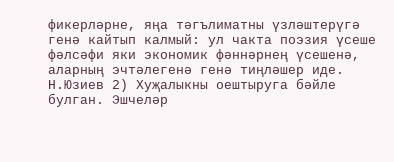фикерләрне, яңа тәгълиматны үзләштерүгә генә кайтып калмый: ул чакта поэзия үсеше фәлсәфи яки экономик фәннәрнең үсешенә, аларның эчтәлегенә генә тиңләшер иде. Н.Юзиев 2) Хуҗалыкны оештыруга бәйле булган. Эшчеләр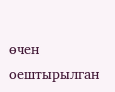өчен оештырылган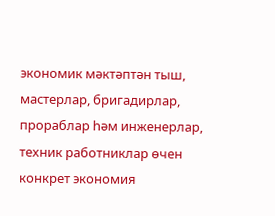экономик мәктәптән тыш, мастерлар, бригадирлар, прораблар һәм инженерлар, техник работниклар өчен конкрет экономия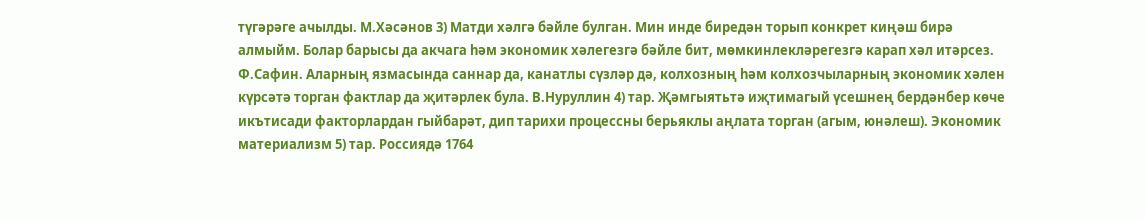түгәрәге ачылды. М.Хәсәнов 3) Матди хәлгә бәйле булган. Мин инде биредән торып конкрет киңәш бирә алмыйм. Болар барысы да акчага һәм экономик хәлегезгә бәйле бит, мөмкинлекләрегезгә карап хәл итәрсез. Ф.Сафин. Аларның язмасында саннар да, канатлы сүзләр дә, колхозның һәм колхозчыларның экономик хәлен күрсәтә торган фактлар да җитәрлек була. В.Нуруллин 4) тар. Җәмгыятьтә иҗтимагый үсешнең бердәнбер көче икътисади факторлардан гыйбарәт, дип тарихи процессны берьяклы аңлата торган (агым, юнәлеш). Экономик материализм 5) тар. Россиядә 1764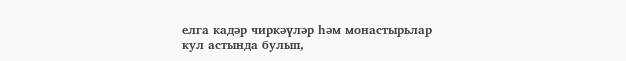елга кадәр чиркәүләр һәм монастырьлар кул астында булып,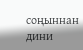соңыннан дини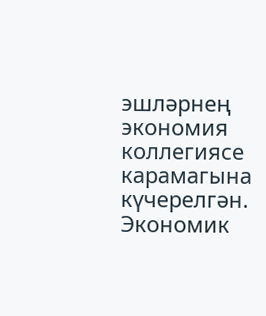эшләрнең экономия коллегиясе карамагына күчерелгән. Экономик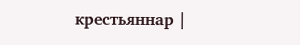крестьяннар |